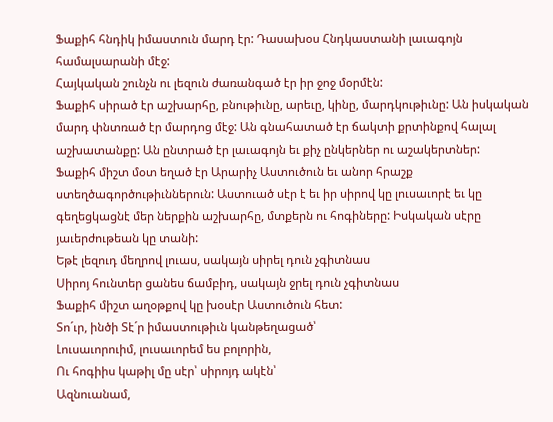Ֆաքիհ հնդիկ իմաստուն մարդ էր: Դասախօս Հնդկաստանի լաւագոյն համալսարանի մէջ:
Հայկական շունչն ու լեզուն ժառանգած էր իր ջոջ մօրմէն:
Ֆաքիհ սիրած էր աշխարհը, բնութիւնը, արեւը, կինը, մարդկութիւնը: Ան իսկական մարդ փնտռած էր մարդոց մէջ: Ան գնահատած էր ճակտի քրտինքով հալալ աշխատանքը: Ան ընտրած էր լաւագոյն եւ քիչ ընկերներ ու աշակերտներ:
Ֆաքիհ միշտ մօտ եղած էր Արարիչ Աստուծուն եւ անոր հրաշք ստեղծագործութիւններուն: Աստուած սէր է եւ իր սիրով կը լուսաւորէ եւ կը գեղեցկացնէ մեր ներքին աշխարհը, մտքերն ու հոգիները: Իսկական սէրը յաւերժութեան կը տանի:
Եթէ լեզուդ մեղրով լուաս, սակայն սիրել դուն չգիտնաս
Սիրոյ հունտեր ցանես ճամբիդ, սակայն ջրել դուն չգիտնաս
Ֆաքիհ միշտ աղօթքով կը խօսէր Աստուծուն հետ:
Տո´ւր, ինծի Տէ´ր իմաստութիւն կանթեղացած՝
Լուսաւորուիմ, լուսաւորեմ ես բոլորին,
Ու հոգիիս կաթիլ մը սէր՝ սիրոյդ ակէն՝
Ազնուանամ,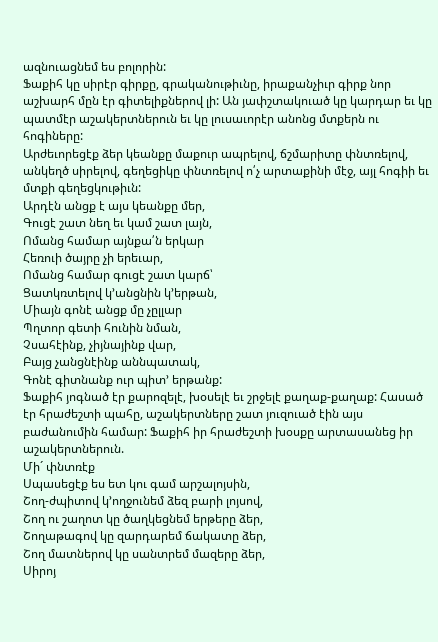ազնուացնեմ ես բոլորին:
Ֆաքիհ կը սիրէր գիրքը, գրականութիւնը, իրաքանչիւր գիրք նոր աշխարհ մըն էր գիտելիքներով լի: Ան յափշտակուած կը կարդար եւ կը պատմէր աշակերտներուն եւ կը լուսաւորէր անոնց մտքերն ու հոգիները:
Արժեւորեցէք ձեր կեանքը մաքուր ապրելով, ճշմարիտը փնտռելով, անկեղծ սիրելով, գեղեցիկը փնտռելով ո՛չ արտաքինի մէջ, այլ հոգիի եւ մտքի գեղեցկութիւն:
Արդէն անցք է այս կեանքը մեր,
Գուցէ շատ նեղ եւ կամ շատ լայն,
Ոմանց համար այնքա՛ն երկար
Հեռուի ծայրը չի երեւար,
Ոմանց համար գուցէ շատ կարճ՝
Ցատկռտելով կ’անցնին կ’երթան,
Միայն գոնէ անցք մը չըլլար
Պղտոր գետի հունին նման,
Չսահէինք, չիյնայինք վար,
Բայց չանցնէինք աննպատակ,
Գոնէ գիտնանք ուր պիտ’ երթանք:
Ֆաքիհ յոգնած էր քարոզելէ, խօսելէ եւ շրջելէ քաղաք-քաղաք: Հասած էր հրաժեշտի պահը, աշակերտները շատ յուզուած էին այս բաժանումին համար: Ֆաքիհ իր հրաժեշտի խօսքը արտասանեց իր աշակերտներուն.
Մի´ փնտռէք
Սպասեցէք ես ետ կու գամ արշալոյսին,
Շող-ժպիտով կ’ողջունեմ ձեզ բարի լոյսով,
Շող ու շաղոտ կը ծաղկեցնեմ երթերը ձեր,
Շողաթագով կը զարդարեմ ճակատը ձեր,
Շող մատներով կը սանտրեմ մազերը ձեր,
Սիրոյ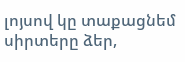լոյսով կը տաքացնեմ սիրտերը ձեր,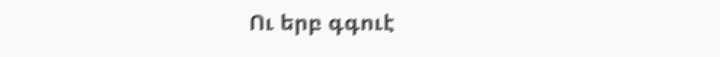Ու երբ գգուէ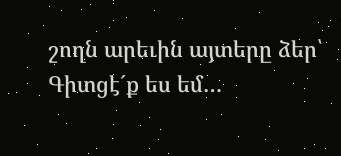շողն արեւին այտերը ձեր՝
Գիտցէ´ք ես եմ…